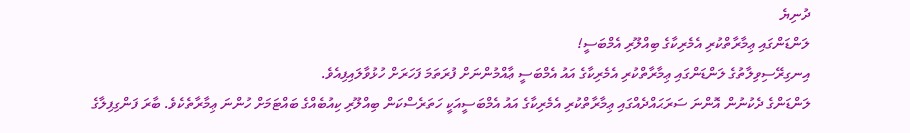ދުނިޔެ
ލަންޑަންގައި ޢިމާރާތްކުރި އެމެރިކާގެ ބިއްލޫރި އެމްބަސީ!
އިނގިރޭސިވިލާތުގެ ލަންޑަންގައި ޢިމާރާތްކުރި އެމެރިކާގެ އައު އެމްބަސީ ޢާއްމުންނަށް ފުރަތަމަ ފަހަރަށް ހުޅުވާލައިފިއެވެ.
ލަންޑަންގެ ދެކުނުން އޮންނަ ސަރަޙައްދެއްގައި ޢިމާރާތްކުރި އެމެރިކާގެ އައު އެމްބަސީއަކީ ހަތަރެސްކަން ބިއްލޫރި ކިއުބެއްގެ ބައްޓަމަށް ހުންނަ ޢިމާރާތެކެވެ. ބާރަ ފަންގިފިލާގެ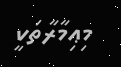މިޢިމާރާތަކީ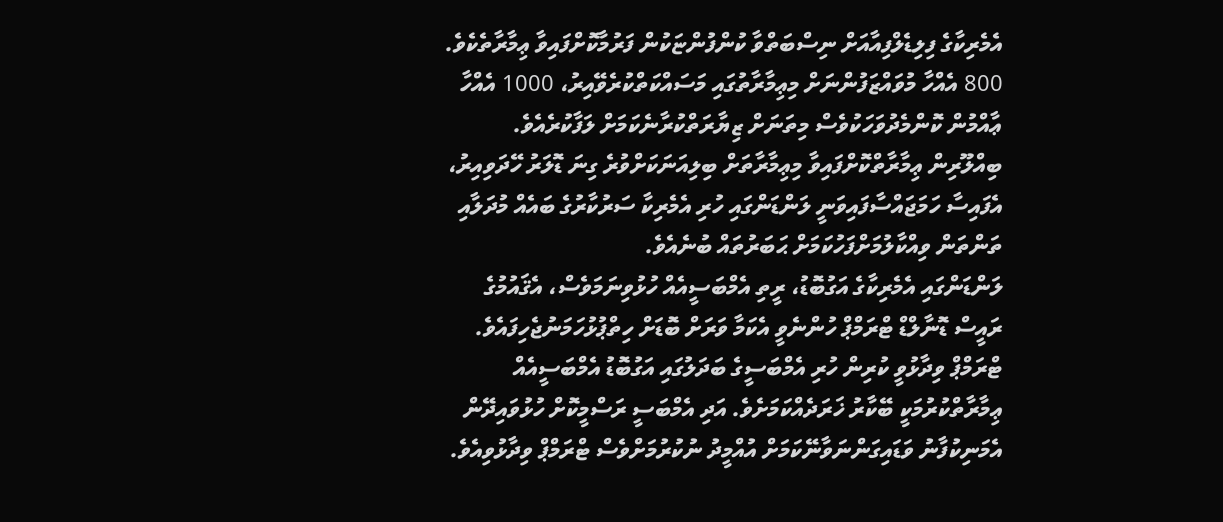އެމެރިކާގެ ފިލިޑެލްފިއާއަށް ނިސްބަތްވާ ކުންފުންޏަކުން ފަރުމާކޮށްފައިވާ ޢިމާރާތެކެވެ. 800 އެއްހާ މުވައްޒަފުންނަށް މިޢިމާރާތުގައި މަސައްކަތްކުރެވޭއިރު، 1000 އެއްހާ ޢާއްމުން ކޮންމެދުވަހަކުވެސް މިތަނަށް ޒިޔާރަތްކުރާނެކަމަށް ލަފާކުރެއެވެ.
ބިއްލޫރިން ޢިމާރާތްކޮށްފައިވާ މިޢިމާރާތަށް ބިލިއަނަކަށްވުރެ ގިނަ ޑޮލަރު ހޭދަވިއިރު، އެފައިސާ ހަމަޖައްސާފައިވަނީ ލަންޑަންގައި ހުރި އެމެރިކާ ސަރުކާރުގެ ބައެއް މުދަލާއި ތަންތަން ވިއްކާލުމަށްފަހުކަމަށް ޙަބަރުތައް ބުނެއެވެ.
ލަންޑަންގައި އެމެރިކާގެ އަގުބޮޑު، ރީތި އެމްބަސީއެއް ހުޅުވިނަމަވެސް، އެޤައުމުގެ ރައީސް ޑޮނާލްޑް ޓްރަމްޕް ހުންނެވީ އެކަމާ ވަރަށް ބޮޑަށް ހިތްޕުޅުހަމަނުޖެހިފައެވެ. ޓްރަމްޕް ވިދާޅުވީ ކުރިން ހުރި އެމްބަސީގެ ބަދަލުގައި އަގުބޮޑު އެމްބަސީއެއް ޢިމާރާތްކުރުމަކީ ބޭކާރު ޚަރަދެއްކަމަށެވެ. އަދި އެމްބަސީ ރަސްމީކޮށް ހުޅުވައިދޭން އެމަނިކުފާނު ވަޑައިގަންނަވާނޭކަމަށް އުއްމީދު ނުކުރުމަށްވެސް ޓްރަމްޕް ވިދާޅުވިއެވެ.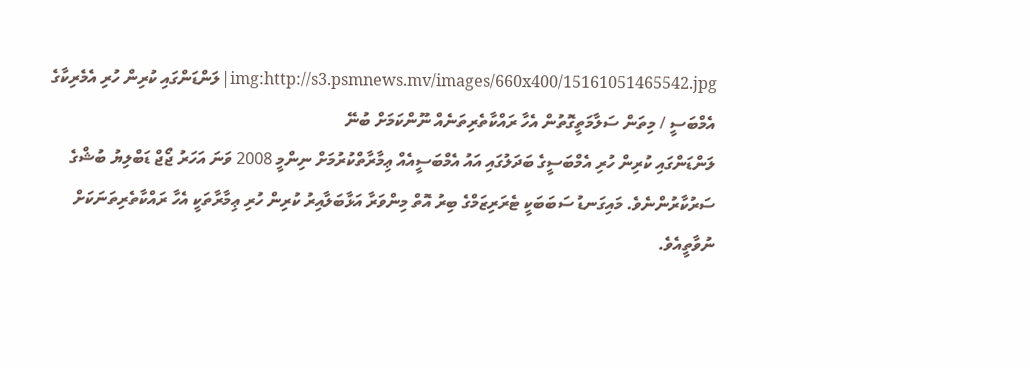img:http://s3.psmnews.mv/images/660x400/15161051465542.jpg|ލަންޑަންގައި ކުރިން ހުރި އެމެރިކާގެ އެމްބަސީ / މިތަން ސަލާމަތީގޮތުން އެހާ ރައްކާތެރިތަނެއް ނޫންކަމަށް ބުނޭ
ލަންޑަންގައި ކުރިން ހުރި އެމްބަސީގެ ބަދަލުގައި އައު އެމްބަސީއެއް ޢިމާރާތްކުރުމަށް ނިންމީ 2008 ވަނަ އަހަރު ޖޯޖް ޑަބްލިޔު ބުޝްގެ ސަރުކާރުންނެވެ. މައިގަނޑު ސަބަބަކީ ޓެރަރިޒަމްގެ ބިރު އޮތް މިންވަރާ އަޅާބަލާއިރު ކުރިން ހުރި ޢިމާރާތަކީ އެހާ ރައްކާތެރިތަނަކަށް ނުވާތީއެވެ.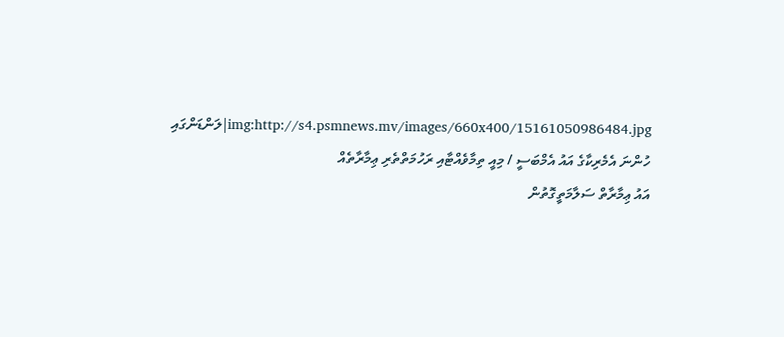img:http://s4.psmnews.mv/images/660x400/15161050986484.jpg|ލަންޑަންގައި ހުންނަ އެމެރިކާގެ އައު އެމްބަސީ / މިއީ ތިމާވެއްޓާއި ރަހުމަތްތެރި ޢިމާރާތެއް
އައު ޢިމާރާތް ސަލާމަތީގޮތުން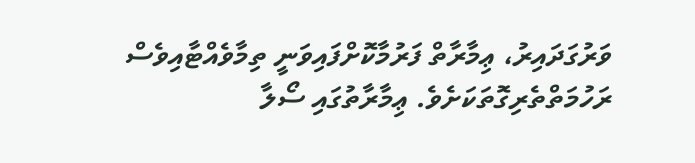ވަރުގަދައިރު، ޢިމާރާތް ފަރުމާކޮށްފައިވަނީ ތިމާވެއްޓާއިވެސް ރަހުމަތްތެރިގޮތަކަށެވެ. ޢިމާރާތުގައި ސޯލާ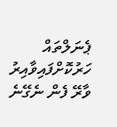ޕެނަލްތައް ހަރުކޮށްފައިވާއިރު ވާރޭ ފެން ނެގޭނެ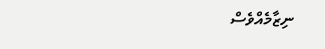ނިޒާމެއްވެސް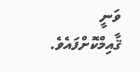ވަނީ ޤާއިމްކޮށްފައެވެ.